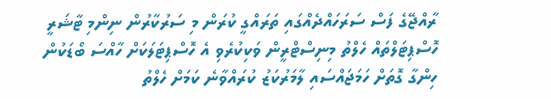ރާއްޖޭގެ ފަސް ސަރަހައްދެއްގައި ތަރައްގީ ކުރަން މި ސަރުކާރުން ނިންމި ޓާޝަރީ ހޮސްޕިޓަލްތައް ހެލްތު މިނިސްޓްރީން ވަކިކުރެވި އެ ހޮސްޕިޓަލަކަށް ހާއްސަ ބޯޑަކުން ހިންގާ ގޮތަށް ހަމަޖައްސައި ލާމަރުކަޒު ކުރައްވާނެ ކަމަށް ހެލްތު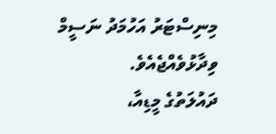މިނިސްޓަރު އަހުމަދު ނަސީމް ވިދާޅުވެއްޖެއެވެ.
ދައުލަތުގެ މީޑިއާ،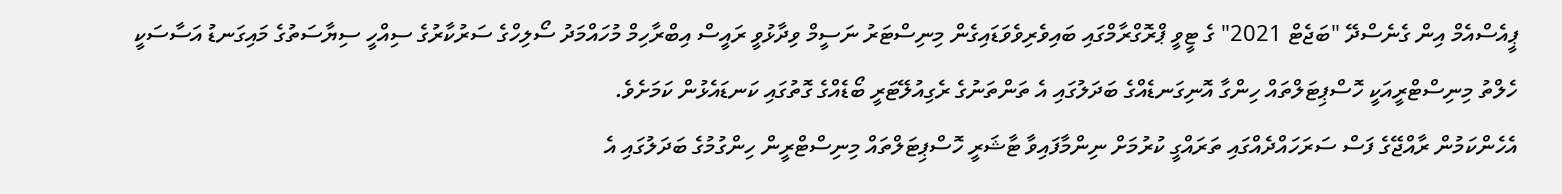ޕީއެސްއެމް އިން ގެނެސްދޭ "ބަޖެޓް 2021" ގެ ޓީވީ ޕްރޮގްރާމްގައި ބައިވެރިވެވަޑައިގެން މިނިސްޓަރު ނަސީމް ވިދާޅުވީ ރައީސް އިބްރާހިމް މުހައްމަދު ސޯލިހްގެ ސަރުކާރުގެ ސިއްހީ ސިޔާސަތުގެ މައިގަނޑު އަސާސަކީ ހެލްތު މިނިސްޓްރީއަކީ ހޮސްޕިޓަލްތައް ހިންގާ އޮނިގަނޑެއްގެ ބަދަލުގައި އެ ތަންތަނުގެ ރެގިއުލޭޓަރީ ބޯޑެއްގެ ގޮތުގައި ކަނޑައެޅުން ކަމަށެވެ.
އެހެންކަމުން ރާއްޖޭގެ ފަސް ސަރަހައްދެއްގައި ތަރައްގީ ކުރުމަށް ނިންމާފައިވާ ޓާޝަރީ ހޮސްޕިޓަލްތައް މިނިސްޓްރީން ހިންގުމުގެ ބަދަލުގައި އެ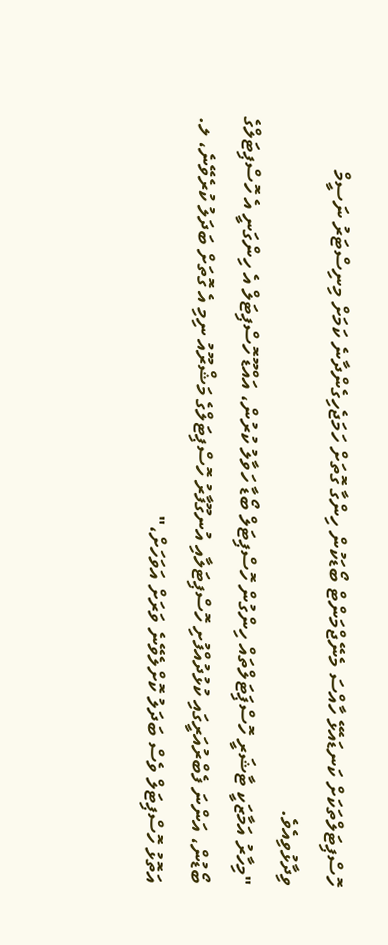ހޮސްޕިޓަލްތަކަށް ކަނޑައެޅޭ ހާއްސަ މެނޭޖްމަންޓް ބޯޑަކުން ހިންގާ ގޮތަށް ހަމަޖެހިގެންދާނެ ކަމަށް މިނިސްޓަރު ނަސީމް ވިދާޅުވިއެވެ.
"މިހާރު އަމާޒަކީ ޓާޝަރީ ހޮސްޕިަޓަލްތައް ހިންގުން ހޮސްޕިޓަލް ބޯޑާ ހަވާލު ކުރުން، އައްޑޫ ހޮސްޕިޓަލް އެ ހިންގަނީ އެ ހޮސްޕިޓަލްގެ ބޯޑުން، އަންނަ ފެބްރުއަރީގައި ކުޅުދުއްފުށި ހޮސްޕިޓަލާއި އުނގޫފާރު ހޮސްޕިޓަލްގެ މަޝްރޫއު ނިމި އެ ގޮތަށް ބަދަލު ކުރެވޭނެ، ލ. އަތޮޅު ހޮސްޕިޓަލް ވެސް ބަދަލު ކޮށްލެވޭނެ ވަރަށް އަވަހަށް،"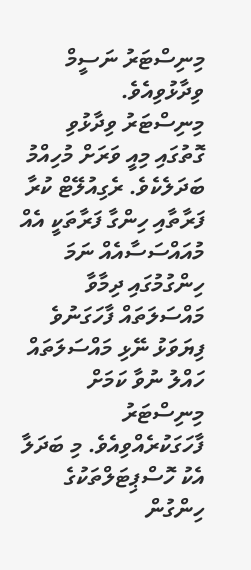މިނިސްޓަރު ނަސީމް ވިދާޅުވިއެވެ.
މިނިސްޓަރު ވިދާޅުވި ގޮތުގައި މިއީ ވަރަށް މުހިއްމު ބަދަލެކެވެ. ރެގިއުލޭޓް ކުރާ ފަރާތާއި ހިންގާ ފަރާތަކީ އެއް މުއައްސަސާއެއް ނަމަ ހިންގުމުގައި ދިމާވާ މައްސަލަތައް ފާހަގަނުވެ ފިޔަވަޅު ނޭޅި މައްސަލަތައް ހައްލު ނުވާ ކަމަށް މިނިސްޓަރު ފާހަގަކުރެއްވިއެވެ. މި ބަދަލާ އެކު ހޮސްޕިޓަލްތަކުގެ ހިންގުން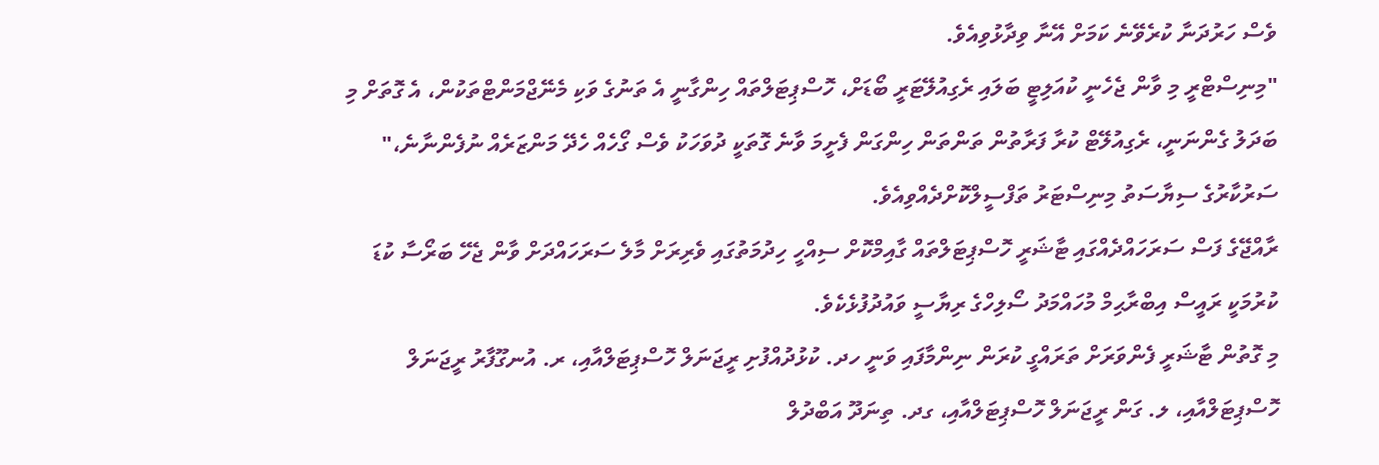ވެސް ހަރުދަނާ ކުރެވޭނެ ކަމަށް އޭނާ ވިދާޅުވިއެވެ.
"މިނިސްޓްރީ މި ވާން ޖެހެނީ ކުއަލިޓީ ބަލައި ރެގިއުލޭޓަރީ ބޯޑަށް، ހޮސްޕިޓަލްތައް ހިންގާނީ އެ ތަނުގެ ވަކި މެނޭޖްމަންޓްތަކުން، އެ ގޮތަށް މި ބަދަލު ގެންނަނީ، ރެގިއުލޭޓް ކުރާ ފަރާތުން ތަންތަން ހިންގަން ފެށީމަ ވާނެ ގޮތަކީ ދުވަހަކު ވެސް ގޯހެއް ހެދޭ މަންޒަރެއް ނުފެންނާނެ،" ސަރުކާރުގެ ސިޔާސަތު މިނިސްޓަރު ތަފްސީލްކޮށްދެއްވިއެވެ.
ރާއްޖޭގެ ފަސް ސަރަހައްދެއްގައި ޓާޝަރީ ހޮސްޕިޓަލްތައް ގާއިމްކޮށް ސިއްހީ ހިދުމަތުގައި ވެރިރަށް މާލެ ސަރަހައްދަށް ވާން ޖެހޭ ބަރޯސާ ކުޑަ ކުރުމަކީ ރައީސް އިބްރާޙިމް މުހައްމަދު ސޯލިހްގެ ރިޔާސީ ވައުދުފުޅެކެވެ.
މި ގޮތުން ޓާޝަރީ ފެންވަރަށް ތަރައްގީ ކުރަން ނިންމާފައި ވަނީ ހދ. ކުޅުދުއްފުށި ރީޖަނަލް ހޮސްޕިޓަލްއާއި، ރ. އުނގޫފާރު ރީޖަނަލް ހޮސްޕިޓަލްއާއި، ލ. ގަން ރީޖަނަލް ހޮސްޕިޓަލްއާއި، ގދ. ތިނަދޫ އަބްދުލް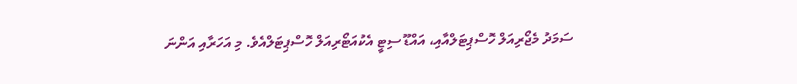ސަމަދު މެޖޯރިއަލް ހޮސްޕިޓަލްއާއި، އައްޑޫ ސިޓީ އެކުއަޓޯރިއަލް ހޮސްޕިޓަލްއެވެ. މި އަހަރާއި އަންނަ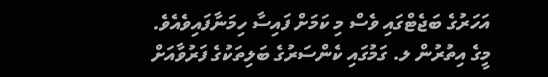އަހަރުގެ ބަޖެޓްގައި ވެސް މި ކަމަށް ފައިސާ ހިމަނާފައިވެއެވެ.
މީގެ އިތުރުން ލ. ގަމުގައި ކެންސަރުގެ ބަލިތަކުގެ ފަރުވާއަށް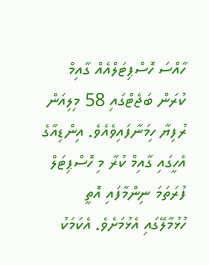ހާއްސަ ހޮސްޕިޓަލްއެއް ގާއިމް ކުރަން ބަޖެޓްގައި 58 މިލިއަން ރުފިޔާ ހިމަނާފައިވެއެވެ. އިންޑިއާގެ އެހީގައި ގާއިމް ކުރާ މި ހޮސްޕިޓަލް ފުރަތަމަ ނިންމާފައި އޮތީ ހުޅުމާލޭގައި އެޅުމަށެވެ. އެކަމަކު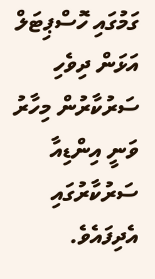ގަމުގައި ހޮސްޕިޓަލް އަޅަން ދިވެހި ސަރުކާރުން މިހާރު ވަނީ އިންޑިއާ ސަރުކާރުގައި އެދިފައެވެ.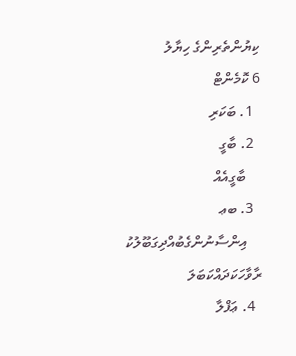ކިޔުންތެރިންގެ ހިޔާލު
6 ކޮމެންޓް
  1. ބަކަރި
  2. ބާގީ
    ބާގީއެއް
  3. ބޢ
    އިންސާނުންގެބުއްދިގަބޫލުކު ރާވާހަކަދައްކަބަލަ
  4. ޢަފްލާ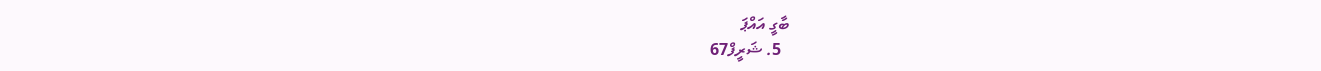ބާގީ އައްޕަ
  5. ޝަރީފް67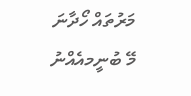މަރުތައް ހޯދާނަ މޭ ބުނީމއެއްނު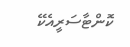ކޮންޓާސަރީއެކޭ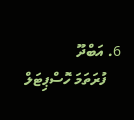6. އަބްދޫ
    ފުރަތަމަ ހޮސްޕިޓަލް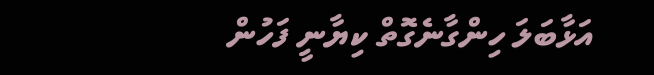އަޅާބަލަ ހިންގާނެގޮތް ކިޔާނީ ފަހުން